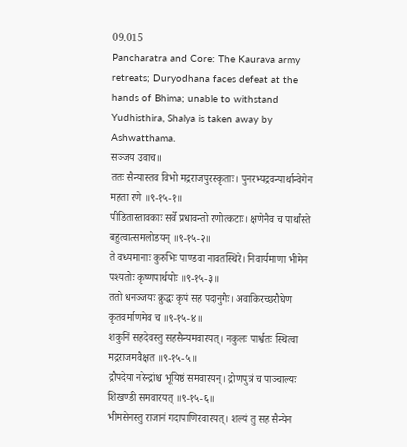09.015
Pancharatra and Core: The Kaurava army retreats; Duryodhana faces defeat at the hands of Bhima; unable to withstand Yudhisthira, Shalya is taken away by Ashwatthama.
सञ्जय उवाच॥
ततः सैन्यास्तव विभो मद्रराजपुरस्कृताः। पुनरभ्यद्रवन्पार्थान्वेगेन महता रणे ॥९-१५-१॥
पीडितास्तावकाः सर्वे प्रधावन्तो रणोत्कटाः। क्षणेनैव च पार्थांस्ते बहुत्वात्समलोडयन् ॥९-१५-२॥
ते वध्यमानाः कुरुभिः पाण्डवा नावतस्थिरे। निवार्यमाणा भीमेन पश्यतोः कृष्णपार्थयोः ॥९-१५-३॥
ततो धनञ्जयः क्रुद्धः कृपं सह पदानुगैः। अवाकिरच्छरौघेण कृतवर्माणमेव च ॥९-१५-४॥
शकुनिं सहदेवस्तु सहसैन्यमवारयत्। नकुलः पार्श्वतः स्थित्वा मद्रराजमवैक्षत ॥९-१५-५॥
द्रौपदेया नरेन्द्रांश्च भूयिष्ठं समवारयन्। द्रोणपुत्रं च पाञ्चाल्यः शिखण्डी समवारयत् ॥९-१५-६॥
भीमसेनस्तु राजानं गदापाणिरवारयत्। शल्यं तु सह सैन्येन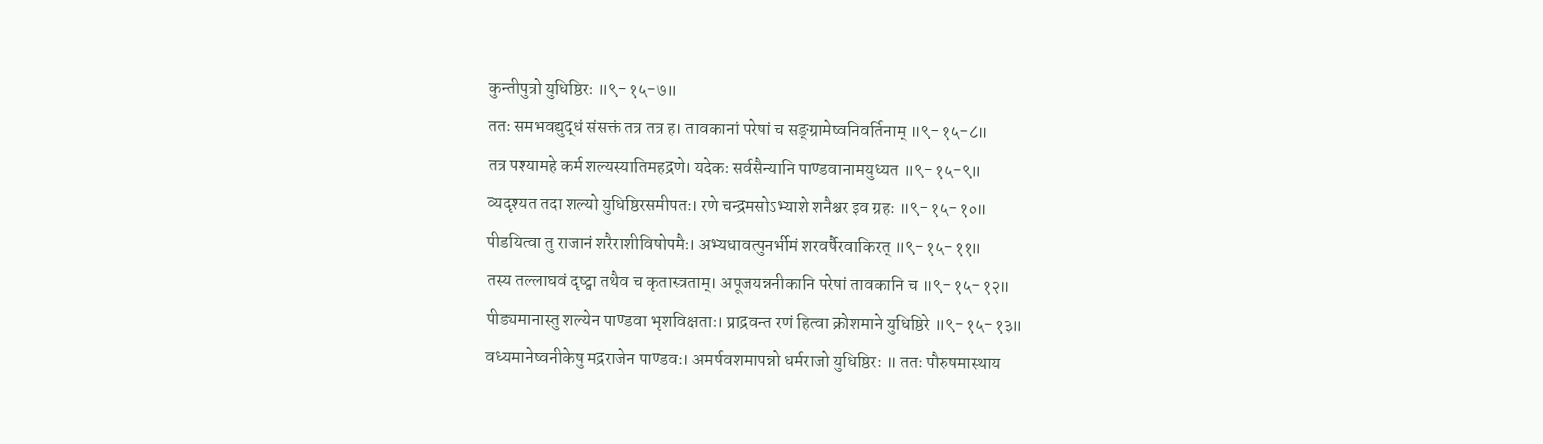कुन्तीपुत्रो युधिष्ठिरः ॥९-१५-७॥
ततः समभवद्युद्धं संसक्तं तत्र तत्र ह। तावकानां परेषां च सङ्ग्रामेष्वनिवर्तिनाम् ॥९-१५-८॥
तत्र पश्यामहे कर्म शल्यस्यातिमहद्रणे। यदेकः सर्वसैन्यानि पाण्डवानामयुध्यत ॥९-१५-९॥
व्यदृश्यत तदा शल्यो युधिष्ठिरसमीपतः। रणे चन्द्रमसोऽभ्याशे शनैश्चर इव ग्रहः ॥९-१५-१०॥
पीडयित्वा तु राजानं शरैराशीविषोपमैः। अभ्यधावत्पुनर्भीमं शरवर्षैरवाकिरत् ॥९-१५-११॥
तस्य तल्लाघवं दृष्ट्वा तथैव च कृतास्त्रताम्। अपूजयन्ननीकानि परेषां तावकानि च ॥९-१५-१२॥
पीड्यमानास्तु शल्येन पाण्डवा भृशविक्षताः। प्राद्रवन्त रणं हित्वा क्रोशमाने युधिष्ठिरे ॥९-१५-१३॥
वध्यमानेष्वनीकेषु मद्रराजेन पाण्डवः। अमर्षवशमापन्नो धर्मराजो युधिष्ठिरः ॥ ततः पौरुषमास्थाय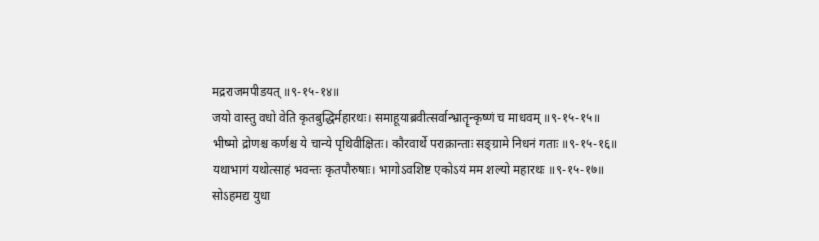मद्रराजमपीडयत् ॥९-१५-१४॥
जयो वास्तु वधो वेति कृतबुद्धिर्महारथः। समाहूयाब्रवीत्सर्वान्भ्रातॄन्कृष्णं च माधवम् ॥९-१५-१५॥
भीष्मो द्रोणश्च कर्णश्च ये चान्ये पृथिवीक्षितः। कौरवार्थे पराक्रान्ताः सङ्ग्रामे निधनं गताः ॥९-१५-१६॥
यथाभागं यथोत्साहं भवन्तः कृतपौरुषाः। भागोऽवशिष्ट एकोऽयं मम शल्यो महारथः ॥९-१५-१७॥
सोऽहमद्य युधा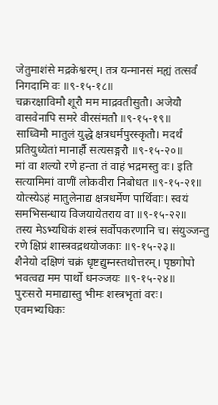जेतुमाशंसे मद्रकेश्वरम्। तत्र यन्मानसं मह्यं तत्सर्वं निगदामि वः ॥९-१५-१८॥
चक्ररक्षाविमौ शूरौ मम माद्रवतीसुतौ। अजेयौ वासवेनापि समरे वीरसंमतौ ॥९-१५-१९॥
साध्विमौ मातुलं युद्धे क्षत्रधर्मपुरस्कृतौ। मदर्थं प्रतियुध्येतां मानार्हौ सत्यसङ्गरौ ॥९-१५-२०॥
मां वा शल्यो रणे हन्ता तं वाहं भद्रमस्तु वः। इति सत्यामिमां वाणीं लोकवीरा निबोधत ॥९-१५-२१॥
योत्स्येऽहं मातुलेनाद्य क्षत्रधर्मेण पार्थिवाः। स्वयं समभिसन्धाय विजयायेतराय वा ॥९-१५-२२॥
तस्य मेऽभ्यधिकं शस्त्रं सर्वोपकरणानि च। संयुञ्जन्तु रणे क्षिप्रं शास्त्रवद्रथयोजकाः ॥९-१५-२३॥
शैनेयो दक्षिणं चक्रं धृष्टद्युम्नस्तथोत्तरम्। पृष्ठगोपो भवत्वद्य मम पार्थो धनञ्जयः ॥९-१५-२४॥
पुरःसरो ममाद्यास्तु भीमः शस्त्रभृतां वरः। एवमभ्यधिकः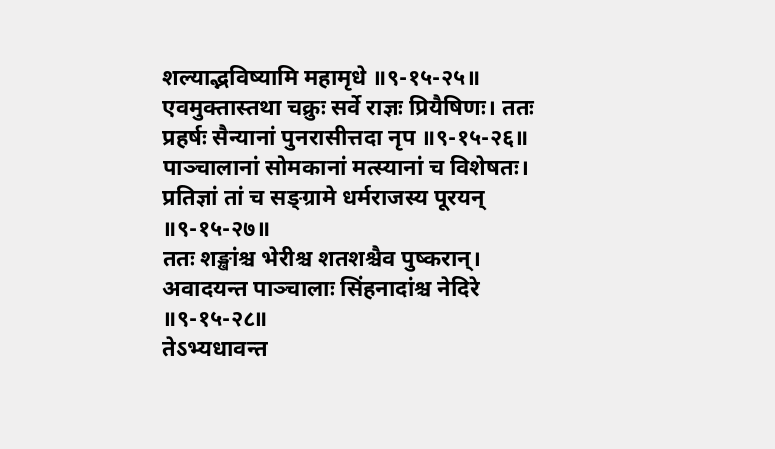शल्याद्भविष्यामि महामृधे ॥९-१५-२५॥
एवमुक्तास्तथा चक्रुः सर्वे राज्ञः प्रियैषिणः। ततः प्रहर्षः सैन्यानां पुनरासीत्तदा नृप ॥९-१५-२६॥
पाञ्चालानां सोमकानां मत्स्यानां च विशेषतः। प्रतिज्ञां तां च सङ्ग्रामे धर्मराजस्य पूरयन् ॥९-१५-२७॥
ततः शङ्खांश्च भेरीश्च शतशश्चैव पुष्करान्। अवादयन्त पाञ्चालाः सिंहनादांश्च नेदिरे ॥९-१५-२८॥
तेऽभ्यधावन्त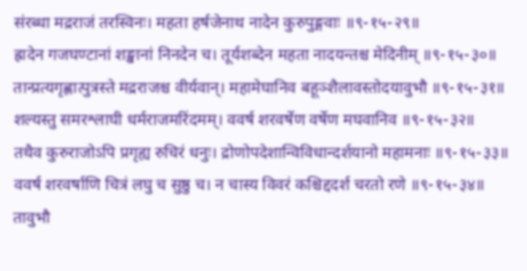संरब्धा मद्रराजं तरस्विनः। महता हर्षजेनाथ नादेन कुरुपुङ्गवाः ॥९-१५-२९॥
ह्रादेन गजघण्टानां शङ्खानां निनदेन च। तूर्यशब्देन महता नादयन्तश्च मेदिनीम् ॥९-१५-३०॥
तान्प्रत्यगृह्णात्पुत्रस्ते मद्रराजश्च वीर्यवान्। महामेघानिव बहूञ्शैलावस्तोदयावुभौ ॥९-१५-३१॥
शल्यस्तु समरश्लाघी धर्मराजमरिंदमम्। ववर्ष शरवर्षेण वर्षेण मघवानिव ॥९-१५-३२॥
तथैव कुरुराजोऽपि प्रगृह्य रुचिरं धनुः। द्रोणोपदेशान्विविधान्दर्शयानो महामनाः ॥९-१५-३३॥
ववर्ष शरवर्षाणि चित्रं लघु च सुष्ठु च। न चास्य विवरं कश्चिद्ददर्श चरतो रणे ॥९-१५-३४॥
तावुभौ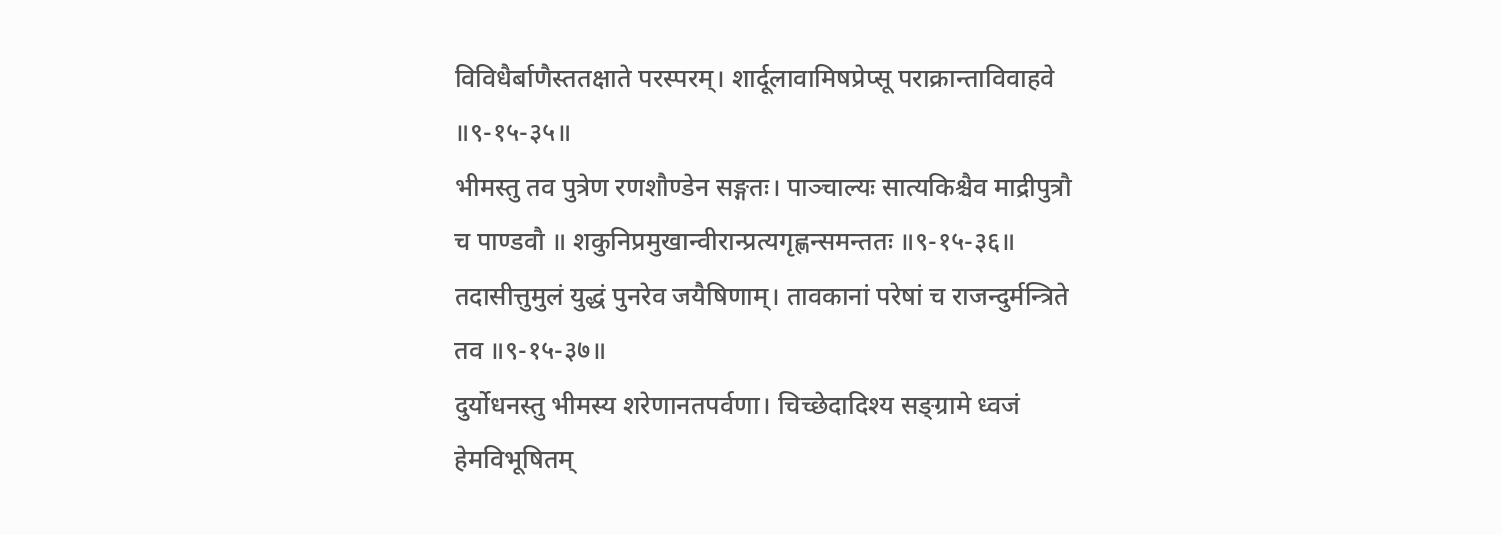विविधैर्बाणैस्ततक्षाते परस्परम्। शार्दूलावामिषप्रेप्सू पराक्रान्ताविवाहवे ॥९-१५-३५॥
भीमस्तु तव पुत्रेण रणशौण्डेन सङ्गतः। पाञ्चाल्यः सात्यकिश्चैव माद्रीपुत्रौ च पाण्डवौ ॥ शकुनिप्रमुखान्वीरान्प्रत्यगृह्णन्समन्ततः ॥९-१५-३६॥
तदासीत्तुमुलं युद्धं पुनरेव जयैषिणाम्। तावकानां परेषां च राजन्दुर्मन्त्रिते तव ॥९-१५-३७॥
दुर्योधनस्तु भीमस्य शरेणानतपर्वणा। चिच्छेदादिश्य सङ्ग्रामे ध्वजं हेमविभूषितम्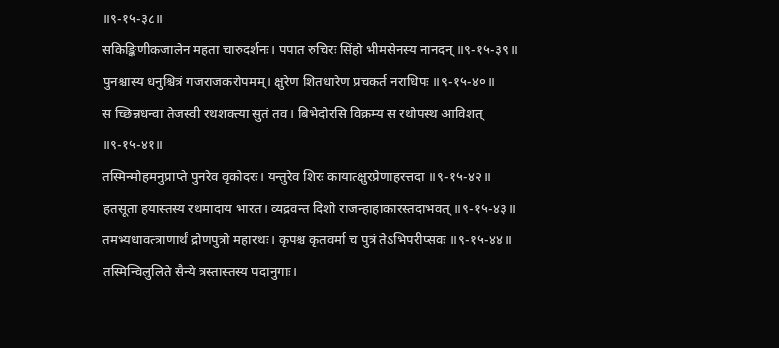॥९-१५-३८॥
सकिङ्किणीकजालेन महता चारुदर्शनः। पपात रुचिरः सिंहो भीमसेनस्य नानदन् ॥९-१५-३९॥
पुनश्चास्य धनुश्चित्रं गजराजकरोपमम्। क्षुरेण शितधारेण प्रचकर्त नराधिपः ॥९-१५-४०॥
स च्छिन्नधन्वा तेजस्वी रथशक्त्या सुतं तव। बिभेदोरसि विक्रम्य स रथोपस्थ आविशत् ॥९-१५-४१॥
तस्मिन्मोहमनुप्राप्ते पुनरेव वृकोदरः। यन्तुरेव शिरः कायात्क्षुरप्रेणाहरत्तदा ॥९-१५-४२॥
हतसूता हयास्तस्य रथमादाय भारत। व्यद्रवन्त दिशो राजन्हाहाकारस्तदाभवत् ॥९-१५-४३॥
तमभ्यधावत्त्राणार्थं द्रोणपुत्रो महारथः। कृपश्च कृतवर्मा च पुत्रं तेऽभिपरीप्सवः ॥९-१५-४४॥
तस्मिन्विलुलिते सैन्ये त्रस्तास्तस्य पदानुगाः।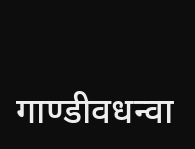गाण्डीवधन्वा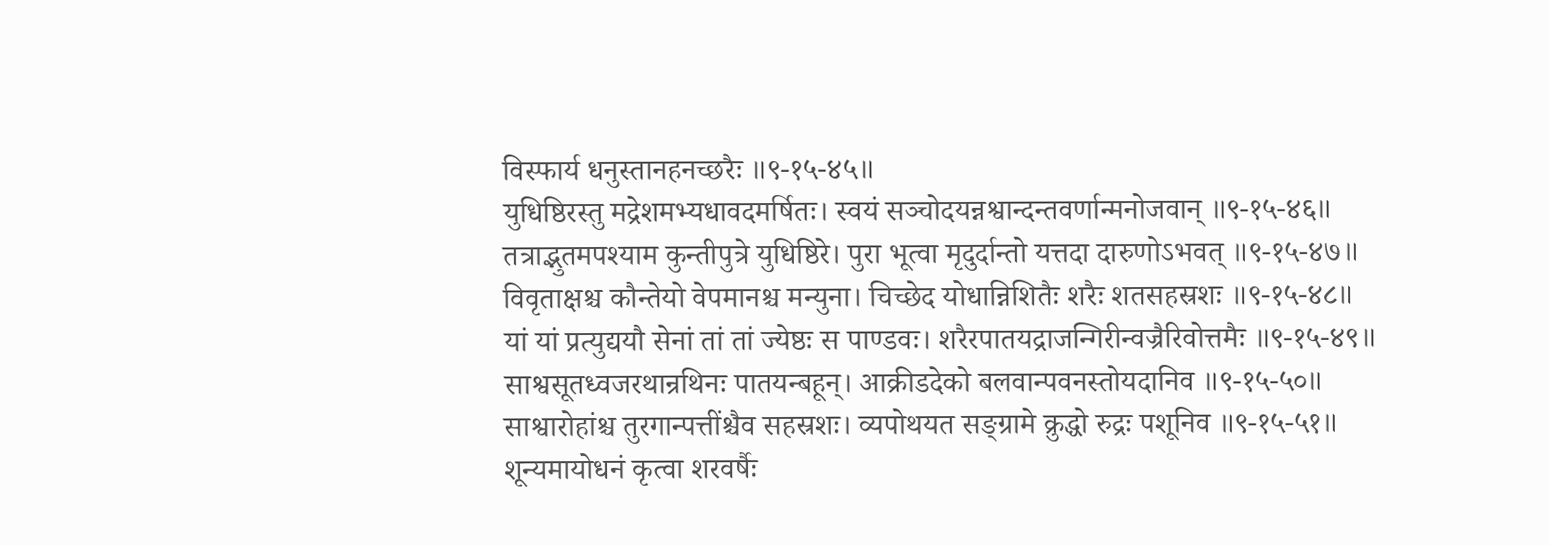विस्फार्य धनुस्तानहनच्छरैः ॥९-१५-४५॥
युधिष्ठिरस्तु मद्रेशमभ्यधावदमर्षितः। स्वयं सञ्चोदयन्नश्वान्दन्तवर्णान्मनोजवान् ॥९-१५-४६॥
तत्राद्भुतमपश्याम कुन्तीपुत्रे युधिष्ठिरे। पुरा भूत्वा मृदुर्दान्तो यत्तदा दारुणोऽभवत् ॥९-१५-४७॥
विवृताक्षश्च कौन्तेयो वेपमानश्च मन्युना। चिच्छेद योधान्निशितैः शरैः शतसहस्रशः ॥९-१५-४८॥
यां यां प्रत्युद्ययौ सेनां तां तां ज्येष्ठः स पाण्डवः। शरैरपातयद्राजन्गिरीन्वज्रैरिवोत्तमैः ॥९-१५-४९॥
साश्वसूतध्वजरथान्रथिनः पातयन्बहून्। आक्रीडदेको बलवान्पवनस्तोयदानिव ॥९-१५-५०॥
साश्वारोहांश्च तुरगान्पत्तींश्चैव सहस्रशः। व्यपोथयत सङ्ग्रामे क्रुद्धो रुद्रः पशूनिव ॥९-१५-५१॥
शून्यमायोधनं कृत्वा शरवर्षैः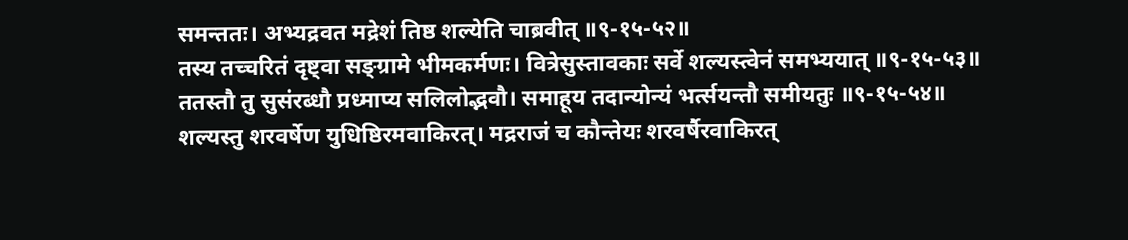समन्ततः। अभ्यद्रवत मद्रेशं तिष्ठ शल्येति चाब्रवीत् ॥९-१५-५२॥
तस्य तच्चरितं दृष्ट्वा सङ्ग्रामे भीमकर्मणः। वित्रेसुस्तावकाः सर्वे शल्यस्त्वेनं समभ्ययात् ॥९-१५-५३॥
ततस्तौ तु सुसंरब्धौ प्रध्माप्य सलिलोद्भवौ। समाहूय तदान्योन्यं भर्त्सयन्तौ समीयतुः ॥९-१५-५४॥
शल्यस्तु शरवर्षेण युधिष्ठिरमवाकिरत्। मद्रराजं च कौन्तेयः शरवर्षैरवाकिरत्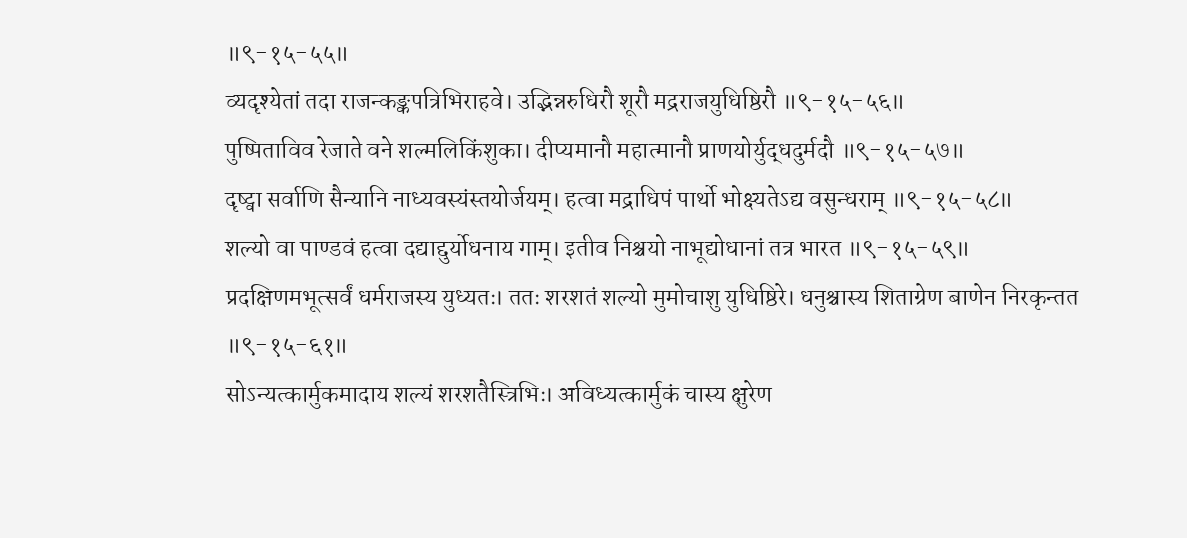॥९-१५-५५॥
व्यदृश्येतां तदा राजन्कङ्कपत्रिभिराहवे। उद्भिन्नरुधिरौ शूरौ मद्रराजयुधिष्ठिरौ ॥९-१५-५६॥
पुष्पिताविव रेजाते वने शल्मलिकिंशुका। दीप्यमानौ महात्मानौ प्राणयोर्युद्धदुर्मदौ ॥९-१५-५७॥
दृष्ट्वा सर्वाणि सैन्यानि नाध्यवस्यंस्तयोर्जयम्। हत्वा मद्राधिपं पार्थो भोक्ष्यतेऽद्य वसुन्धराम् ॥९-१५-५८॥
शल्यो वा पाण्डवं हत्वा दद्याद्दुर्योधनाय गाम्। इतीव निश्चयो नाभूद्योधानां तत्र भारत ॥९-१५-५९॥
प्रदक्षिणमभूत्सर्वं धर्मराजस्य युध्यतः। ततः शरशतं शल्यो मुमोचाशु युधिष्ठिरे। धनुश्चास्य शिताग्रेण बाणेन निरकृन्तत ॥९-१५-६१॥
सोऽन्यत्कार्मुकमादाय शल्यं शरशतैस्त्रिभिः। अविध्यत्कार्मुकं चास्य क्षुरेण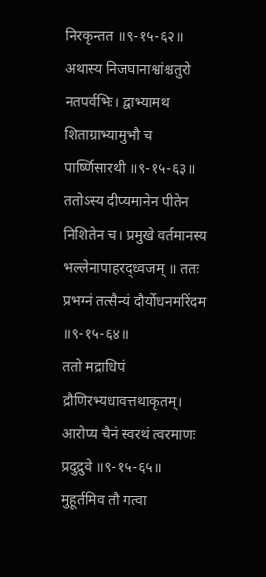निरकृन्तत ॥९-१५-६२॥
अथास्य निजघानाश्वांश्चतुरो नतपर्वभिः। द्वाभ्यामथ शिताग्राभ्यामुभौ च पार्ष्णिसारथी ॥९-१५-६३॥
ततोऽस्य दीप्यमानेन पीतेन निशितेन च। प्रमुखे वर्तमानस्य भल्लेनापाहरद्ध्वजम् ॥ ततः प्रभग्नं तत्सैन्यं दौर्योधनमरिंदम ॥९-१५-६४॥
ततो मद्राधिपं द्रौणिरभ्यधावत्तथाकृतम्। आरोप्य चैनं स्वरथं त्वरमाणः प्रदुद्रुवे ॥९-१५-६५॥
मुहूर्तमिव तौ गत्वा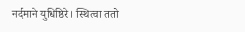नर्दमाने युधिष्ठिरे। स्थित्वा ततो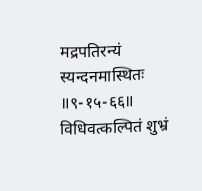मद्रपतिरन्यं स्यन्दनमास्थितः ॥९-१५-६६॥
विधिवत्कल्पितं शुभ्रं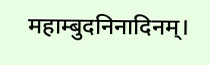महाम्बुदनिनादिनम्।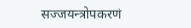सज्जयन्त्रोपकरणं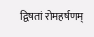द्विषतां रोमहर्षणम्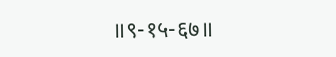॥९-१५-६७॥